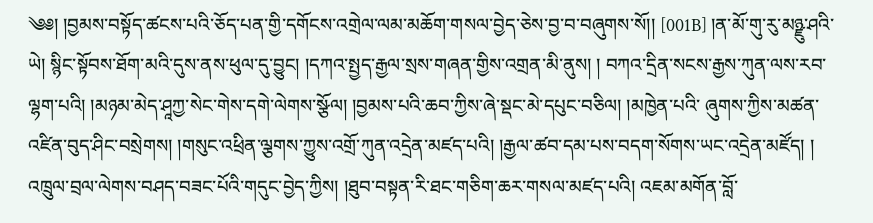༄༅། །བྱམས་བསྟོད་ཚངས་པའི་ཅོད་པན་གྱི་དགོངས་འགྲེལ་ལམ་མཆོག་གསལ་བྱེད་ཅེས་བྱ་བ་བཞུགས་སོ།། [001B] །ན་མོ་གུ་རུ་མཉྫུ་ཤའི་ཡེ། སྙིང་སྟོབས་ཐོག་མའི་དུས་ནས་ཕུལ་དུ་བྱུང། །དཀའ་སྤྱད་རྒྱལ་སྲས་གཞན་གྱིས་འགྲན་མི་ནུས། ། བཀའ་དྲིན་སངས་རྒྱས་ཀུན་ལས་རབ་ལྷག་པའི། །མཉམ་མེད་ཤཱཀྱ་སེང་གེས་དགེ་ལེགས་སྩོལ། །བྱམས་པའི་ཆབ་ཀྱིས་ཞེ་སྡང་མེ་དཔུང་བཅིལ། །མཁྱེན་པའི་ ཞུགས་ཀྱིས་མཚན་འཛིན་བུད་ཤིང་བསྲེགས། །གསུང་འཕྲིན་ལྕགས་ཀྱུས་འགྲོ་ཀུན་འདྲེན་མཛད་པའི། །རྒྱལ་ཚབ་དམ་པས་བདག་སོགས་ཡང་འདྲེན་མཛོད། ། འཁྲུལ་བྲལ་ལེགས་བཤད་བཟང་པོའི་གདུང་བྱེད་ཀྱིས། །ཐུབ་བསྟན་རི་ཐང་གཅིག་ཆར་གསལ་མཛད་པའི། འཇམ་མགོན་བློ་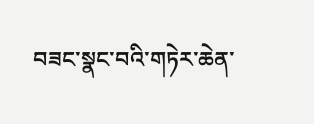བཟང་སྣང་བའི་གཏེར་ཆེན་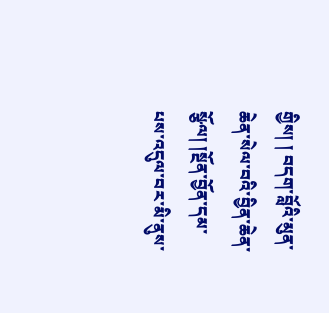གྱིས། ། བདག་བློའི་མུན་ཆེན་སེལ་བའི་བྱིན་ཆེན་སྩོལ། །སྔོན་བྱོན་དམ་པས་འདུལ་བར་མི་ནུས་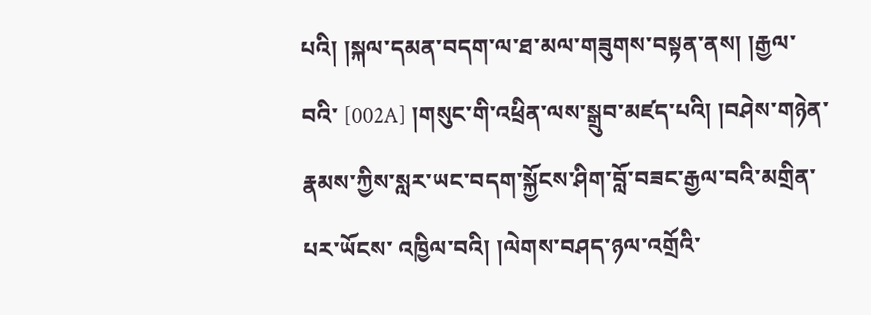པའི། །སྐལ་དམན་བདག་ལ་ཐ་མལ་གཟུགས་བསྟན་ནས། །རྒྱལ་བའི་ [002A] །གསུང་གི་འཕྲིན་ལས་སྒྲུབ་མཛད་པའི། །བཤེས་གཉེན་རྣམས་ཀྱིས་སླར་ཡང་བདག་སྐྱོངས་ཤིག་བློ་བཟང་རྒྱལ་བའི་མགྲིན་པར་ཡོངས་ འཁྱིལ་བའི། །ལེགས་བཤད་ཉལ་འགྲོའི་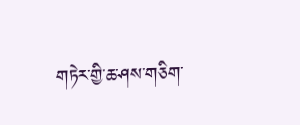གཏེར་གྱི་ཆ་ཤས་གཅིག་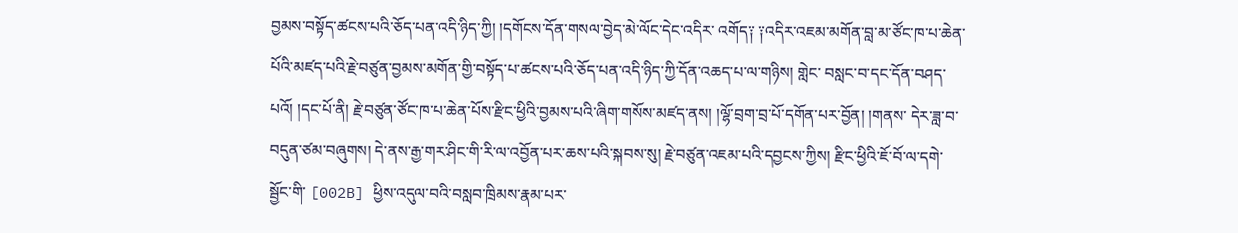བྱམས་བསྟོད་ཚངས་པའི་ཅོད་པན་འདི་ཉིད་ཀྱི། །དགོངས་དོན་གསལ་བྱེད་མེ་ལོང་དེང་འདིར་ འགོད༑ ༑འདིར་འཇམ་མགོན་བླ་མ་ཙོང་ཁ་པ་ཆེན་པོའི་མཛད་པའི་རྗེ་བཙུན་བྱམས་མགོན་གྱི་བསྟོད་པ་ཚངས་པའི་ཅོད་པན་འདི་ཉིད་ཀྱི་དོན་འཆད་པ་ལ་གཉིས། གླེང་ བསླང་བ་དང་དོན་བཤད་པའོ། །དང་པོ་ནི། རྗེ་བཙུན་ཙོང་ཁ་པ་ཆེན་པོས་རྫིང་ཕྱིའི་བྱམས་པའི་ཞིག་གསོས་མཛད་ནས། །ལྷོ་བྲག་བྲ་པོ་དགོན་པར་བྱོན། །གནས་ དེར་ཟླ་བ་བདུན་ཙམ་བཞུགས། དེ་ནས་རྒྱ་གར་ཤིང་གི་རི་ལ་འབྱོན་པར་ཆས་པའི་སྐབས་སུ། རྗེ་བཙུན་འཇམ་པའི་དབྱངས་ཀྱིས། རྫིང་ཕྱིའི་ཇོ་བོ་ལ་དགེ་སྦྱོང་གི་ [002B] ཕྱིས་འདུལ་བའི་བསླབ་ཁྲིམས་རྣམ་པར་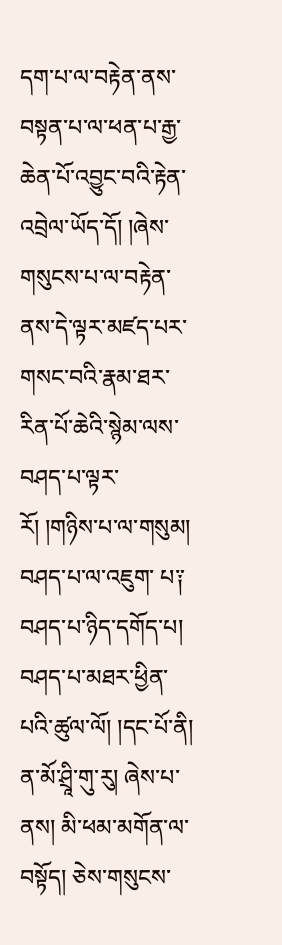དག་པ་ལ་བརྟེན་ནས་ བསྟན་པ་ལ་ཕན་པ་རྒྱ་ཆེན་པོ་འབྱུང་བའི་རྟེན་འབྲེལ་ཡོད་དོ། །ཞེས་གསུངས་པ་ལ་བརྟེན་ནས་དེ་ལྟར་མཛད་པར་གསང་བའི་རྣམ་ཐར་རིན་པོ་ཆེའི་སྙེམ་ལས་བཤད་པ་ལྟར་རོ། །གཉིས་པ་ལ་གསུམ། བཤད་པ་ལ་འཇུག་ པ༑ བཤད་པ་ཉིད་དགོད་པ། བཤད་པ་མཐར་ཕྱིན་པའི་ཚུལ་ལོ། །དང་པོ་ནི། ན་མོ་ཤྲཱི་གུ་རུ། ཞེས་པ་ནས། མི་ཕམ་མགོན་ལ་བསྟོད། ཅེས་གསུངས་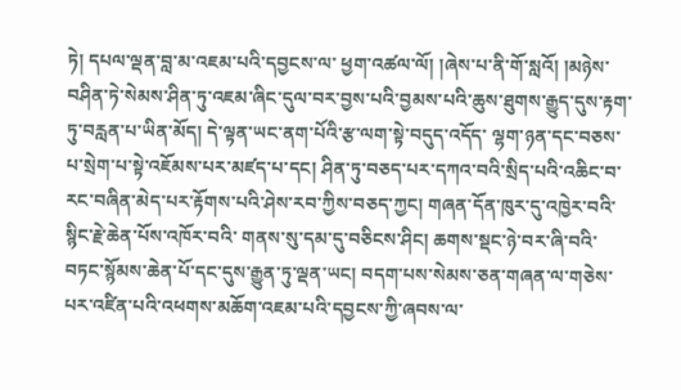ཏེ། དཔལ་ལྡན་བླ་མ་འཇམ་པའི་དབྱངས་ལ་ ཕྱག་འཚལ་ལོ། །ཞེས་པ་ནི་གོ་སླའོ། །མཉེས་བཤིན་ཏེ་སེམས་ཤིན་ཏུ་འཇམ་ཞིང་དུལ་བར་བྱས་པའི་བྱམས་པའི་ཆུས་ཐུགས་རྒྱུད་དུས་རྟག་ཏུ་བརླན་པ་ཡིན་མོད། དེ་ལྟན་ཡང་ནག་པོའི་རྩ་ལག་སྟེ་བདུད་འདོད་ ལྷག་ཉན་དང་བཅས་པ་སྲེག་པ་སྟེ་འཇོམས་པར་མཛད་པ་དང། ཤིན་ཏུ་བཅད་པར་དཀའ་བའི་སྲིད་པའི་འཆིང་བ་རང་བཞིན་མེད་པར་རྟོགས་པའི་ཤེས་རབ་ཀྱིས་བཅད་ཀྱང། གཞན་དོན་ཁུར་དུ་འཁྱེར་བའི་སྙིང་རྗེ་ཆེན་པོས་འཁོར་བའི་ གནས་སུ་དམ་དུ་བཅིངས་ཤིང། ཆགས་སྡང་ཉེ་བར་ཞི་བའི་བཏང་སྙོམས་ཆེན་པོ་དང་དུས་རྒྱུན་ཏུ་ལྡན་ཡང། བདག་པས་སེམས་ཅན་གཞན་ལ་གཅེས་པར་འཛིན་པའི་འཕགས་མཆོག་འཇམ་པའི་དབྱངས་ཀྱི་ཞབས་ལ་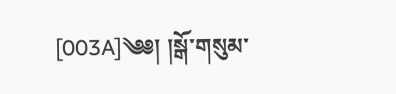[003A]༄༅། །སྒོ་གསུམ་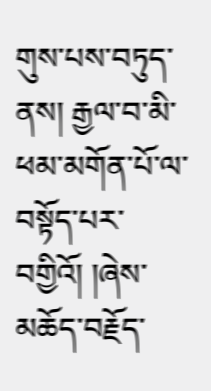གུས་པས་བཏུད་ནས། རྒྱལ་བ་མི་ཕམ་མགོན་པོ་ལ་བསྟོད་པར་བགྱིའོ། །ཞེས་མཆོད་བརྗོད་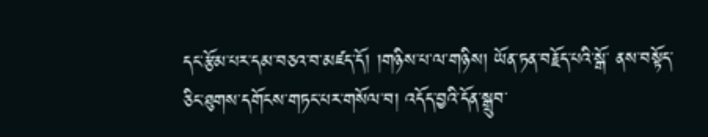དང་རྩོམ་པར་དམ་བཅའ་བ་མཛད་དོ། །གཉིས་པ་ལ་གཉིས། ཡོན་ཏན་བརྗོད་པའི་སྒོ་ ནས་བསྟོད་ཅིང་ཐུགས་དགོངས་གཏང་པར་གསོལ་བ། འདོད་བྱའི་དོན་སྒྲུབ་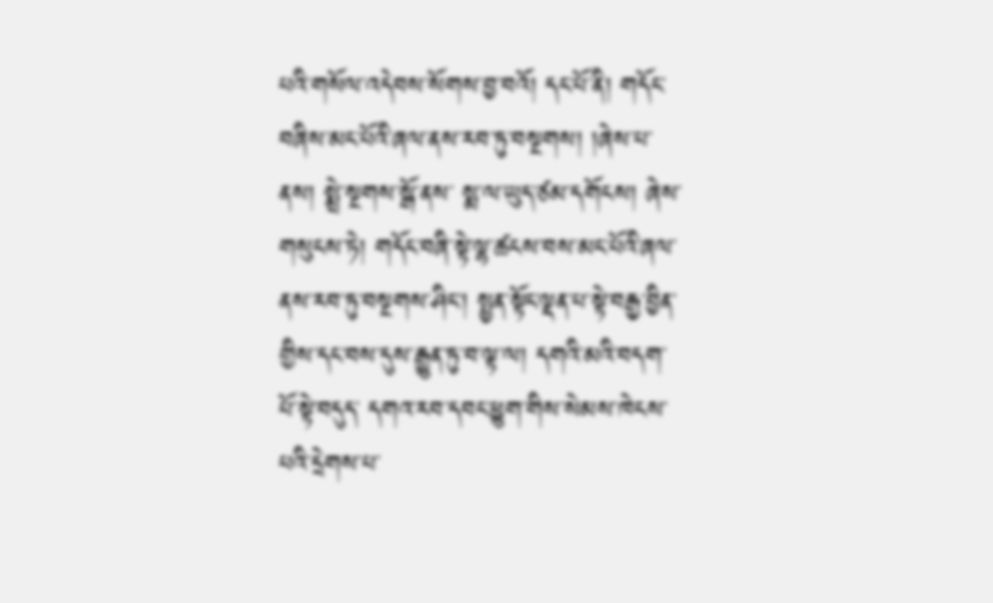པའི་གསོལ་འདེབས་སོགས་བྱ་བའོ། དང་པོ་ནི། གདོང་བཞིས་མང་པོའི་ཞལ་ནས་རབ་ཏུ་བསྔགས། །ཞེས་པ་ནས། སྨྲེ་སྔགས་སྒོ་ནས་ སྨ་ལ་ཡུད་ཙམ་དགོངས། ཞེས་གསུངས་ཏེ། གདོང་བཞི་སྟེ་ལྷ་ཚངས་བས་མང་པོའི་ཞལ་ནས་རབ་ཏུ་བསྔགས་ཤིང། སྤྱན་སྟོང་ལྡན་པ་སྟེ་བརྒྱ་བྱིན་གྱིས་དང་བས་དུས་རྒྱུན་ཏུ་བ་ལྟ་ལ། དགའི་མའི་བདག་པོ་སྟེ་བདུད་ དགའ་རབ་དབང་ཕྱུག་གིས་སེམས་ཁེངས་པའི་དྲེགས་པ་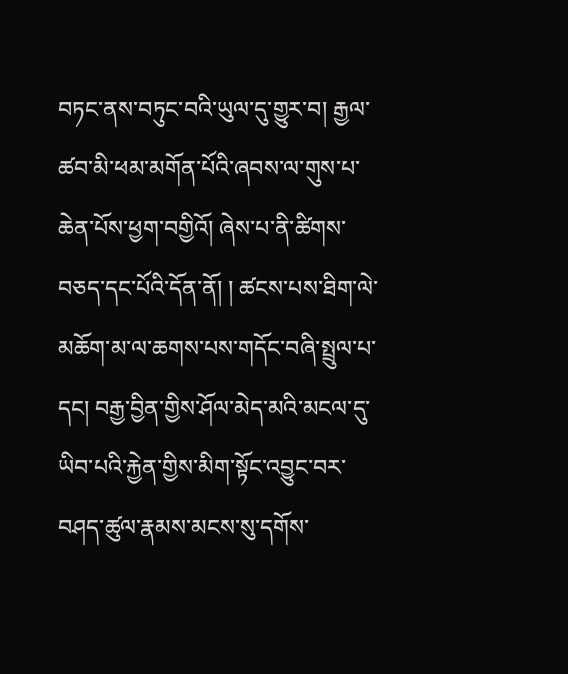བཏང་ནས་བཏུང་བའི་ཡུལ་དུ་གྱུར་བ། རྒྱལ་ཚབ་མི་ཕམ་མགོན་པོའི་ཞབས་ལ་གུས་པ་ཆེན་པོས་ཕྱག་བགྱིའོ། ཞེས་པ་ནི་ཚིགས་བཅད་དང་པོའི་དོན་ནོ། ། ཚངས་པས་ཐིག་ལེ་མཆོག་མ་ལ་ཆགས་པས་གདོང་བཞི་སྤྲུལ་པ་དང། བརྒྱ་བྱིན་གྱིས་ཤོལ་མེད་མའི་མངལ་དུ་ཡིབ་པའི་རྐྱེན་གྱིས་མིག་སྟོང་འབྱུང་བར་བཤད་ཚུལ་རྣམས་མངས་སུ་དགོས་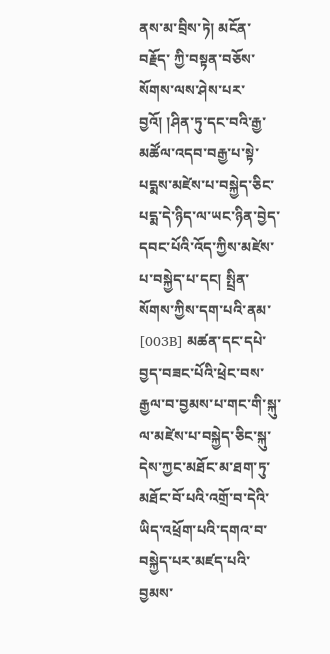ནས་མ་བྲིས་ཏེ། མངོན་བརྗོད་ ཀྱི་བསྟན་བཅོས་སོགས་ལས་ཤེས་པར་བྱའོ། །ཤིན་ཏུ་དང་བའི་རྒྱ་མཚོལ་འདབ་བརྒྱ་པ་སྟེ་པདྨས་མཛེས་པ་བསྐྱེད་ཅིང་པདྨ་དེ་ཉིད་ལ་ཡང་ཉིན་བྱེད་དབང་པོའི་འོད་ཀྱིས་མཛེས་པ་བསྐྱེད་པ་དང། སྤྲིན་སོགས་ཀྱིས་དག་པའི་ནམ་ [003B] མཚན་དང་དཔེ་བྱད་བཟང་པོའི་ཕྲེང་བས་རྒྱལ་བ་བྱམས་པ་གང་གི་སྐུ་ལ་མཛེས་པ་བསྐྱེད་ཅིང་སྐུ་ དེས་ཀྱང་མཐོང་མ་ཐག་ཏུ་མཐོང་བོ་པའི་འགྲོ་བ་དེའི་ཡིད་འཕྲོག་པའི་དགའ་བ་བསྐྱེད་པར་མཛད་པའི་བྱམས་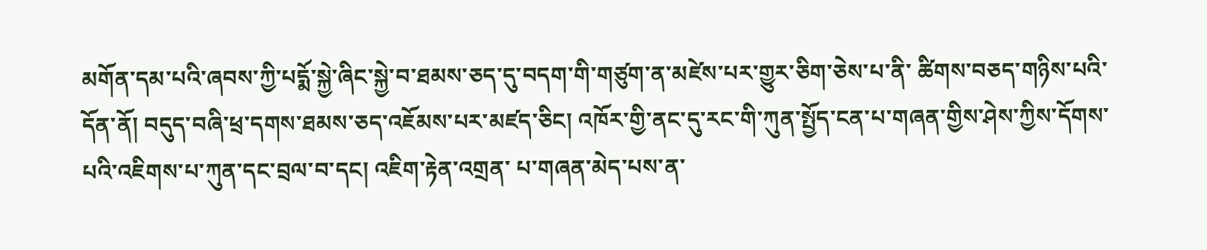མགོན་དམ་པའི་ཞབས་ཀྱི་པདྨོ་སྐྱེ་ཞིང་སྐྱེ་བ་ཐམས་ཅད་དུ་བདག་གི་གཙུག་ན་མཛེས་པར་གྱུར་ཅིག་ཅེས་པ་ནི་ ཚིགས་བཅད་གཉིས་པའི་དོན་ནོ། བདུད་བཞི་ཕྲ་དགས་ཐམས་ཅད་འཇོམས་པར་མཛད་ཅིང། འཁོར་གྱི་ནང་དུ་རང་གི་ཀུན་སྤྱོད་ངན་པ་གཞན་གྱིས་ཤེས་ཀྱིས་དོགས་པའི་འཇིགས་པ་ཀུན་དང་བྲལ་བ་དང། འཇིག་རྟེན་འགྲན་ པ་གཞན་མེད་པས་ན་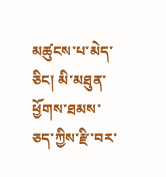མཚུངས་པ་མེད་ཅིང། མི་མཐུན་ཕྱོགས་ཐམས་ཅད་ཀྱིས་རྫི་བར་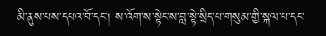མི་ནུས་པས་དཔའ་བོ་དང། ས་འོག་ས་སྟེང་ས་བླ་སྟེ་སྲིད་པ་གསུམ་གྱི་སྐལ་པ་དང་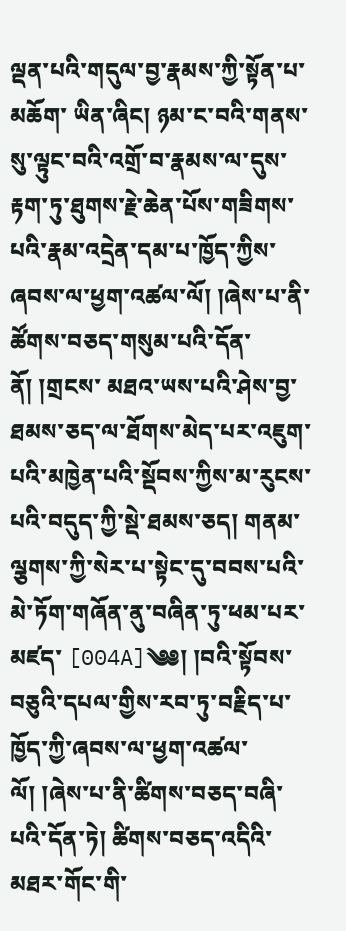ལྡན་པའི་གདུལ་བྱ་རྣམས་ཀྱི་སྟོན་པ་མཆོག་ ཡིན་ཞིང། ཉམ་ང་བའི་གནས་སུ་ལྟུང་བའི་འགྲོ་བ་རྣམས་ལ་དུས་རྟག་ཏུ་ཐུགས་རྗེ་ཆེན་པོས་གཟིགས་པའི་རྣམ་འདྲེན་དམ་པ་ཁྱོད་ཀྱིས་ཞབས་ལ་ཕྱག་འཚལ་ལོ། །ཞེས་པ་ནི་ཚོགས་བཅད་གསུམ་པའི་དོན་ནོ། །གྲངས་ མཐའ་ཡས་པའི་ཤེས་བྱ་ཐམས་ཅད་ལ་ཐོགས་མེད་པར་འཇུག་པའི་མཁྱེན་པའི་སྡོབས་ཀྱིས་མ་རུངས་པའི་བདུད་ཀྱི་སྡེ་ཐམས་ཅད། གནམ་ལྕགས་ཀྱི་སེར་པ་སྟེང་དུ་བབས་པའི་མེ་ཏོག་གཞོན་ནུ་བཞིན་ཏུ་ཕམ་པར་མཛད་ [004A]༄༅། །བའི་སྟོབས་བཅུའི་དཔལ་གྱིས་རབ་ཏུ་བརྗིད་པ་ཁྱོད་ཀྱི་ཞབས་ལ་ཕྱག་འཚལ་ལོ། །ཞེས་པ་ནི་ཚིགས་བཅད་བཞི་པའི་དོན་ཏེ། ཚིགས་བཅད་འདིའི་མཐར་གོང་གི་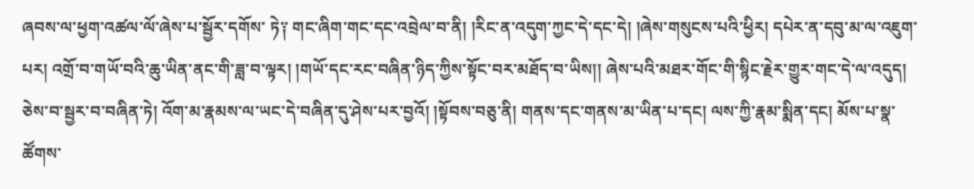ཞབས་ལ་ཕྱག་འཚལ་ལོ་ཞེས་པ་སྦྱོར་དགོས་ ཏེ༑ གང་ཞིག་གང་དང་འབྲེལ་བ་ནི། །རིང་ན་འདུག་ཀྱང་དེ་དང་དེ། །ཞེས་གསུངས་པའི་ཕྱིར། དཔེར་ན་དབུ་མ་ལ་འཇུག་པར། འགྲོ་བ་གཡོ་བའི་ཆུ་ཡིན་ནང་གི་ཟླ་བ་ལྟར། །གཡོ་དང་རང་བཞིན་ཉིད་ཀྱིས་སྟོང་བར་མཐོད་བ་ཡིས།། ཞེས་པའི་མཐར་གོང་གི་སྙིང་རྗེར་གྱུར་གང་དེ་ལ་འདུད། ཅེས་བ་སྦྱར་བ་བཞིན་ཏེ། འོག་མ་རྣམས་ལ་ཡང་དེ་བཞིན་དུ་ཤེས་པར་བྱའོ། །སྟོབས་བཅུ་ནི། གནས་དང་གནས་མ་ཡིན་པ་དང། ལས་ཀྱི་རྣམ་སྨིན་དང། མོས་པ་སྣ་ཚོགས་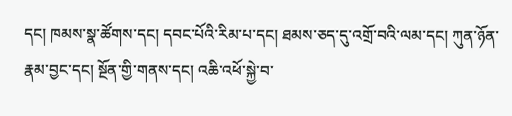དང། ཁམས་སྣ་ཚོགས་དང། དབང་པོའི་རིམ་པ་དང། ཐམས་ཅད་དུ་འགྲོ་བའི་ལམ་དང། ཀུན་ཉོན་རྣམ་བྱང་དང། སྔོན་གྱི་གནས་དང། འཆི་འཕོ་སྐྱེ་བ་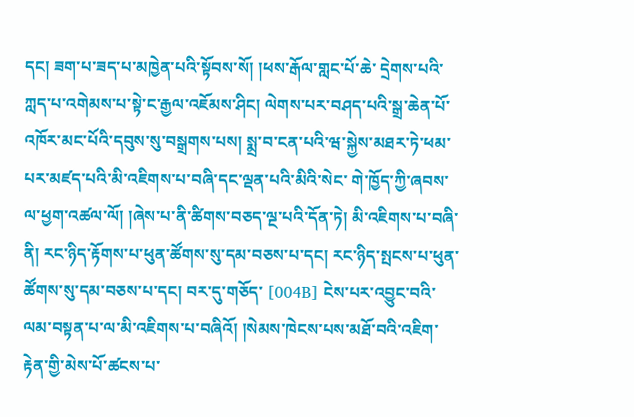དང། ཟག་པ་ཟད་པ་མཁྱེན་པའི་སྟོབས་སོ། །ཕས་རྒོལ་གླང་པོ་ཆེ་ དྲེགས་པའི་ཀླད་པ་འགེམས་པ་སྟེ་ང་རྒྱལ་འཇོམས་ཤིང། ལེགས་པར་བཤད་པའི་སྒྲ་ཆེན་པོ་འཁོར་མང་པོའི་དབུས་སུ་བསྒྲགས་པས། སྨྲ་བ་ངན་པའི་ཝ་སྐྱེས་མཐར་ཏེ་ཕམ་པར་མཛད་པའི་མི་འཇིགས་པ་བཞི་དང་ལྡན་པའི་མིའི་སེང་ གེ་ཁྱོད་ཀྱི་ཞབས་ལ་ཕྱག་འཚལ་ལོ། །ཞེས་པ་ནི་ཚིགས་བཅད་ལྔ་པའི་དོན་ཏེ། མི་འཇིགས་པ་བཞི་ནི། རང་ཉིད་རྟོགས་པ་ཕུན་ཚོགས་སུ་དམ་བཅས་པ་དང། རང་ཉིད་སྤངས་པ་ཕུན་ཚོགས་སུ་དམ་བཅས་པ་དང། བར་དུ་གཅོད་ [004B] ངེས་པར་འབྱུང་བའི་ལམ་བསྟན་པ་ལ་མི་འཇིགས་པ་བཞིའོ། །སེམས་ཁེངས་པས་མཐོ་བའི་འཇིག་རྟེན་གྱི་མེས་པོ་ཚངས་པ་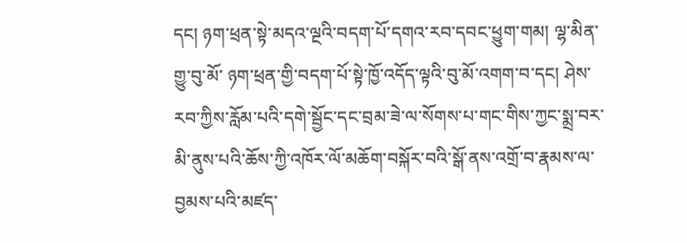དང། ཉག་ཕྲན་སྟེ་མདའ་ལྔའི་བདག་པོ་དགའ་རབ་དབང་ཕྱུག་གམ། ལྷ་མིན་གྱུ་བུ་མོ་ ཉག་ཕྲན་གྱི་བདག་པོ་སྟེ་ཁྱོ་འདོད་ལྟའི་བུ་མོ་འགག་བ་དང། ཤེས་རབ་ཀྱིས་རློམ་པའི་དགེ་སྦྱོང་དང་བྲམ་ཟེ་ལ་སོགས་པ་གང་གིས་ཀྱང་སྨྲ་བར་མི་ནུས་པའི་ཆོས་ཀྱི་འཁོར་ལོ་མཆོག་བསྐོར་བའི་སྒོ་ནས་འགྲོ་བ་རྣམས་ལ་བྱམས་པའི་མཛད་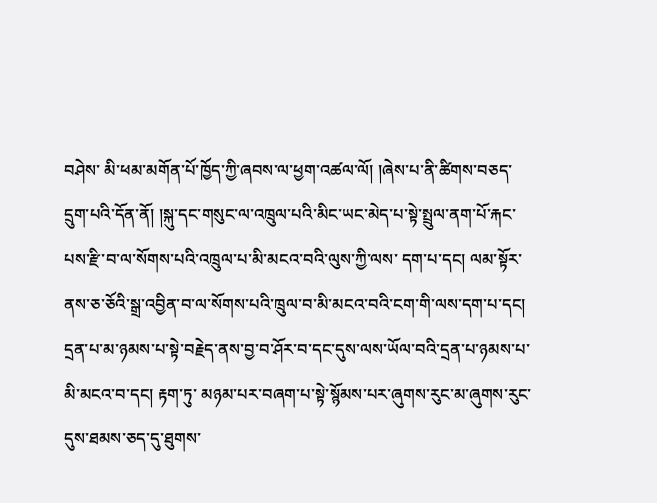བཤེས་ མི་ཕམ་མགོན་པོ་ཁྱོད་ཀྱི་ཞབས་ལ་ཕྱག་འཚལ་ལོ། །ཞེས་པ་ནི་ཚིགས་བཅད་དྲུག་པའི་དོན་ནོ། །སྐུ་དང་གསུང་ལ་འཁྲུལ་པའི་མིང་ཡང་མེད་པ་སྟེ་སྤྲུལ་ནག་པོ་རྐང་པས་རྫི་བ་ལ་སོགས་པའི་འཁྲུལ་པ་མི་མངའ་བའི་ལུས་ཀྱི་ལས་ དག་པ་དང། ལམ་སྟོར་ནས་ཅ་ཅོའི་སྒྲ་འབྱིན་བ་ལ་སོགས་པའི་ཁྲུལ་བ་མི་མངའ་བའི་ངག་གི་ལས་དག་པ་དང། དྲན་པ་མ་ཉམས་པ་སྟེ་བརྗེད་ནས་བྱ་བ་ཤོར་བ་དང་དུས་ལས་ཡོལ་བའི་དྲན་པ་ཉམས་པ་མི་མངའ་བ་དང། རྟག་ཏུ་ མཉམ་པར་བཞག་པ་སྟེ་སྙོམས་པར་ཞུགས་རུང་མ་ཞུགས་རུང་དུས་ཐམས་ཅད་དུ་ཐུགས་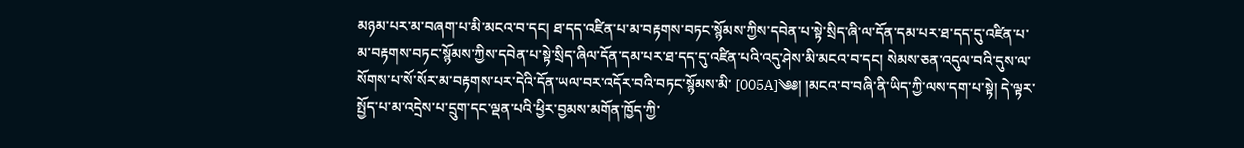མཉམ་པར་མ་བཞག་པ་མི་མངའ་བ་དང། ཐ་དད་འཛིན་པ་མ་བརྟགས་བཏང་སྙོམས་ཀྱིས་དབེན་པ་སྟེ་སྲིད་ཞི་ལ་དོན་དམ་པར་ཐ་དད་དུ་འཛིན་པ་ མ་བརྟགས་བཏང་སྙོམས་ཀྱིས་དབེན་པ་སྟེ་སྲིད་ཞིལ་དོན་དམ་པར་ཐ་དད་དུ་འཛིན་པའི་འདུ་ཤེས་མི་མངའ་བ་དང། སེམས་ཅན་འདུལ་བའི་དུས་ལ་སོགས་པ་སོ་སོར་མ་བརྟགས་པར་དེའི་དོན་ཡལ་བར་འདོར་བའི་བཏང་སྙོམས་མི་ [005A]༄༅། །མངའ་བ་བཞི་ནི་ཡིད་ཀྱི་ལས་དག་པ་སྟེ། དེ་ལྟར་སྤྱོད་པ་མ་འདྲེས་པ་དྲུག་དང་ལྡན་པའི་ཕྱིར་བྱམས་མགོན་ཁྱོད་ཀྱི་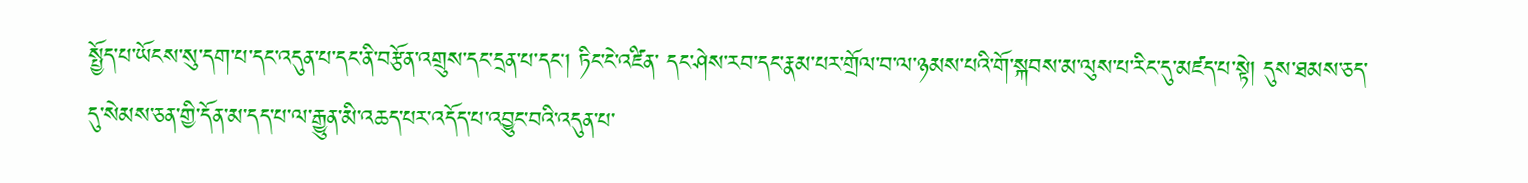སྤྱོད་པ་ཡོངས་སུ་དག་པ་དང་འདུན་པ་དང་ནི་བརྩོན་འགྲུས་དང་དྲན་པ་དང། ཏིང་ངེ་འཛིན་ དང་ཤེས་རབ་དང་རྣམ་པར་གྲོལ་བ་ལ་ཉམས་པའི་གོ་སྐབས་མ་ལུས་པ་རིང་དུ་མཛད་པ་སྟེ། དུས་ཐམས་ཅད་དུ་སེམས་ཅན་གྱི་དོན་མ་དད་པ་ལ་རྒྱུན་མི་འཆད་པར་འདོད་པ་འབྱུང་བའི་འདུན་པ་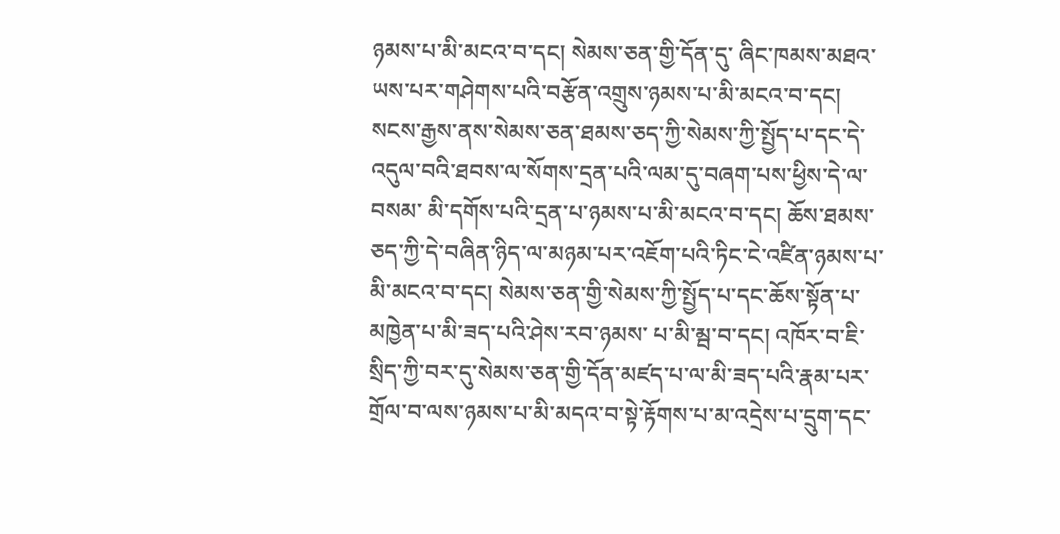ཉམས་པ་མི་མངའ་བ་དང། སེམས་ཅན་གྱི་དོན་དུ་ ཞིང་ཁམས་མཐའ་ཡས་པར་གཤེགས་པའི་བརྩོན་འགྲུས་ཉམས་པ་མི་མངའ་བ་དང། སངས་རྒྱས་ནས་སེམས་ཅན་ཐམས་ཅད་ཀྱི་སེམས་ཀྱི་སྤྱོད་པ་དང་དེ་འདུལ་བའི་ཐབས་ལ་སོགས་དྲན་པའི་ལམ་དུ་བཞག་པས་ཕྱིས་དེ་ལ་བསམ་ མི་དགོས་པའི་དྲན་པ་ཉམས་པ་མི་མངའ་བ་དང། ཆོས་ཐམས་ཅད་ཀྱི་དེ་བཞིན་ཉིད་ལ་མཉམ་པར་འཇོག་པའི་ཏིང་ངེ་འཛིན་ཉམས་པ་མི་མངའ་བ་དང། སེམས་ཅན་གྱི་སེམས་ཀྱི་སྤྱོད་པ་དང་ཆོས་སྟོན་པ་མཁྱེན་པ་མི་ཟད་པའི་ཤེས་རབ་ཉམས་ པ་མི་མྦ་བ་དང། འཁོར་བ་ཇི་སྲིད་ཀྱི་བར་དུ་སེམས་ཅན་གྱི་དོན་མཛད་པ་ལ་མི་ཟད་པའི་རྣམ་པར་གྲོལ་བ་ལས་ཉམས་པ་མི་མདའ་བ་སྟེ་རྟོགས་པ་མ་འདྲེས་པ་དྲུག་དང་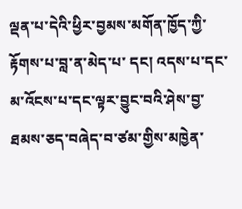ལྡན་པ་དེའི་ཕྱིར་བྱམས་མགོན་ཁྱོད་ཀྱི་རྟོགས་པ་བླ་ན་མེད་པ་ དང། འདས་པ་དང་མ་འོངས་པ་དང་ལྟར་བྱུང་བའི་ཤེས་བྱ་ཐམས་ཅད་བཞེད་བ་ཙམ་གྱིས་མཁྱེན་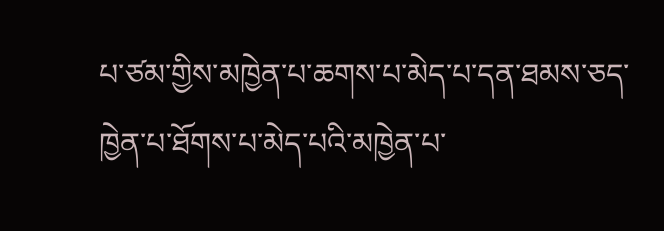པ་ཙམ་གྱིས་མཁྱེན་པ་ཆགས་པ་མེད་པ་དན་ཐམས་ཅད་ཁྱེན་པ་ཐོགས་པ་མེད་པའི་མཁྱེན་པ་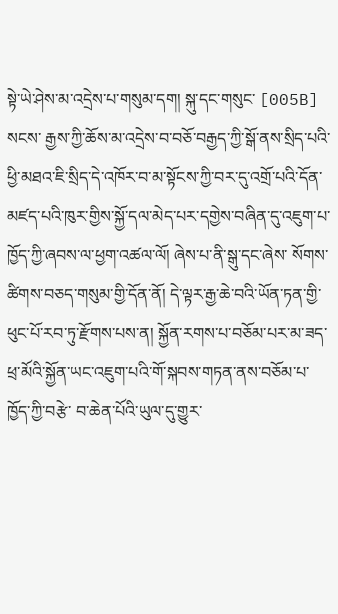སྟེ་ཡེ་ཤེས་མ་འདྲེས་པ་གསུམ་དག། སྐུ་དང་གསུང་ [005B] སངས་ རྒྱས་ཀྱི་ཆོས་མ་འདྲེས་བ་བཅོ་བརྒྱད་ཀྱི་སྒོ་ནས་སྲིད་པའི་ཕྱི་མཐའ་ཇི་སྲིད་དེ་འཁོར་བ་མ་སྟོངས་ཀྱི་བར་དུ་འགྲོ་པའི་དོན་མཛད་པའི་ཁུར་གྱིས་སྐྱོ་དལ་མེད་པར་དགྱེས་བཞིན་དུ་འཇུག་པ་ཁྱོད་ཀྱི་ཞབས་ལ་ཕྱག་འཚལ་ལོ། ཞེས་པ་ནི་སྒུ་དང་ཞེས་ སོགས་ཚིགས་བཅད་གསུམ་གྱི་དོན་ནོ། དེ་ལྟར་རྒྱ་ཆེ་བའི་ཡོན་ཏན་གྱི་ཕུང་པོ་རབ་ཏུ་རྫོགས་པས་ན། སྐྱོན་རགས་པ་བཅོམ་པར་མ་ཟད་ཕྲ་མོའི་སྐྱོན་ཡང་འཇུག་པའི་གོ་སྐབས་གཏན་ནས་བཅོམ་པ་ཁྱོད་ཀྱི་བརྩེ་ བ་ཆེན་པོའི་ཡུལ་དུ་གྱུར་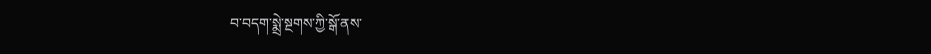བ་བདག་སྨྲེ་སྔགས་ཀྱི་སྒོ་ནས་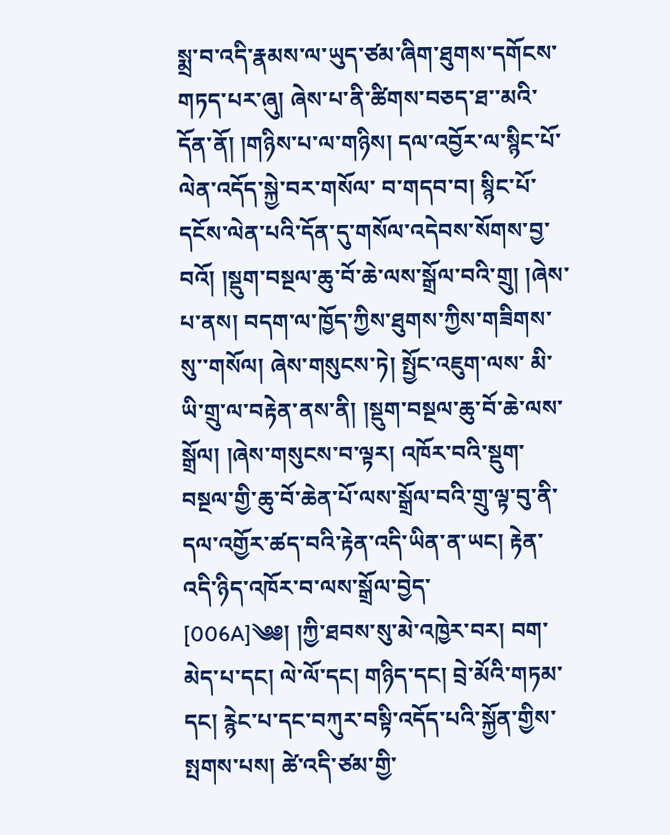སྨྲ་བ་འདི་རྣམས་ལ་ཡུད་ཙམ་ཞིག་ཐུགས་དགོངས་གཏད་པར་ཞུ། ཞེས་པ་ནི་ཚིགས་བཅད་ཐ་་མའི་དོན་ནོ། །གཉིས་པ་ལ་གཉིས། དལ་འབྱོར་ལ་སྙིང་པོ་ལེན་འདོད་སྐྱེ་བར་གསོལ་ བ་གདབ་བ། སྙིང་པོ་དངོས་ལེན་པའི་དོན་དུ་གསོལ་འདེབས་སོགས་བྱ་བའོ། །སྡུག་བསྔལ་ཆུ་བོ་ཆེ་ལས་སྒྲོལ་བའི་གྲུ། །ཞེས་པ་ནས། བདག་ལ་ཁྱོད་ཀྱིས་ཐུགས་ཀྱིས་གཟིགས་སུ་་གསོལ། ཞེས་གསུངས་ཏེ། སྤྱོང་འཇུག་ལས་ མི་ཡི་གྲུ་ལ་བརྟེན་ནས་ནི། །སྡུག་བསྔལ་ཆུ་བོ་ཆེ་ལས་སྒྲོལ། །ཞེས་གསུངས་བ་ལྟར། འཁོར་བའི་སྡུག་བསྔལ་གྱི་ཆུ་བོ་ཆེན་པོ་ལས་སྒྲོལ་བའི་གྲུ་ལྟ་བུ་ནི་དལ་འགྱོར་ཚད་བའི་རྟེན་འདི་ཡིན་ན་ཡང། རྟེན་འདི་ཉིད་འཁོར་བ་ལས་སྒྲོལ་བྱེད་ [006A]༄༅། །ཀྱི་ཐབས་སུ་མེ་འཁྱེར་བར། བག་མེད་པ་དང། ལེ་ལོ་དང། གཉིད་དང། བྲེ་མོའི་གཏམ་དང། རྙེང་པ་དང་བཀུར་བསྟི་འདོད་པའི་སྐྱོན་གྱིས་སྤགས་པས། ཚེ་འདི་ཙམ་གྱི་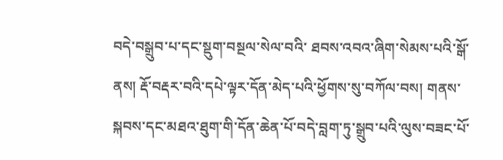བདེ་བསྒྲུབ་པ་དང་སྡུག་བསྔལ་སེལ་བའི་ ཐབས་འབའ་ཞིག་སེམས་པའི་སྒོ་ནས། རྡོ་བརྡར་བའི་དཔེ་ལྟར་དོན་མེད་པའི་ཕྱོགས་སུ་བཀོལ་བས། གནས་སྐབས་དང་མཐའ་ཐུག་གི་དོན་ཆེན་པོ་བདེ་བླག་ཏུ་སྒྲུབ་པའི་ལུས་བཟང་པོ་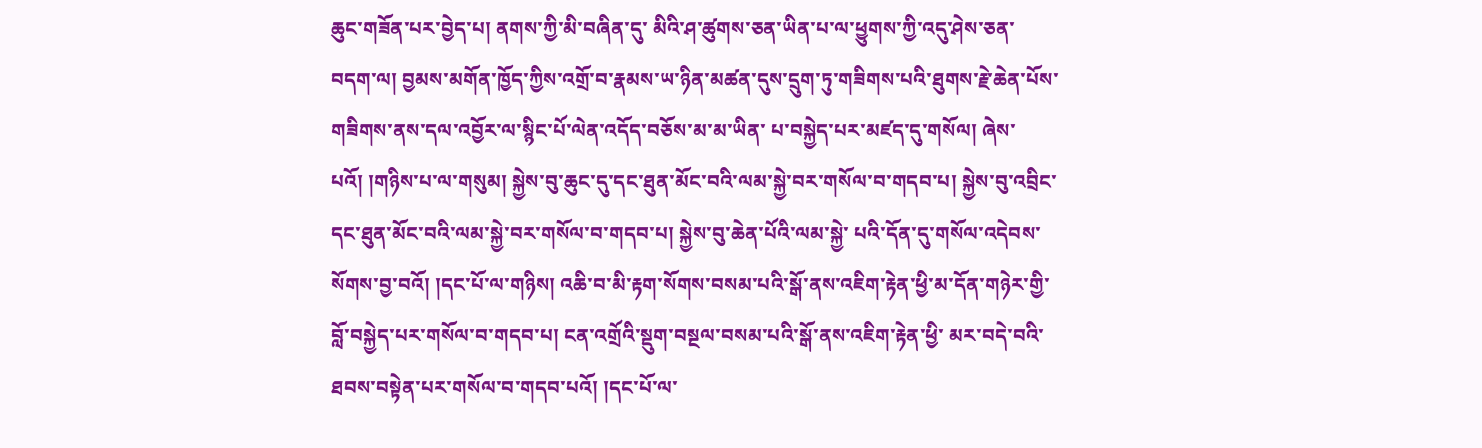ཆུང་གཟོན་པར་བྱེད་པ། ནགས་ཀྱི་མི་བཞིན་དུ་ མིའི་ཤ་ཚུགས་ཅན་ཡིན་པ་ལ་ཕྱུགས་ཀྱི་འདུ་ཤེས་ཅན་བདག་ལ། བྱམས་མགོན་ཁྱོད་ཀྱིས་འགྲོ་བ་རྣམས་ཡ་ཉིན་མཚན་དུས་དྲུག་ཏུ་གཟིགས་པའི་ཐུགས་རྗེ་ཆེན་པོས་གཟིགས་ནས་དལ་འབྱོར་ལ་སྙིང་པོ་ལེན་འདོད་བཅོས་མ་མ་ཡིན་ པ་བསྐྱེད་པར་མཛད་དུ་གསོལ། ཞེས་པའོ། །གཉིས་པ་ལ་གསུམ། སྐྱེས་བུ་ཆུང་དུ་དང་ཐུན་མོང་བའི་ལམ་སྐྱེ་བར་གསོལ་བ་གདབ་པ། སྐྱེས་བུ་འབྲིང་དང་ཐུན་མོང་བའི་ལམ་སྐྱེ་བར་གསོལ་བ་གདབ་པ། སྐྱེས་བུ་ཆེན་པོའི་ལམ་སྐྱེ་ པའི་དོན་དུ་གསོལ་འདེབས་སོགས་བྱ་བའོ། །དང་པོ་ལ་གཉིས། འཆི་བ་མི་རྟག་སོགས་བསམ་པའི་སྒོ་ནས་འཇིག་རྟེན་ཕྱི་མ་དོན་གཉེར་གྱི་བློ་བསྐྱེད་པར་གསོལ་བ་གདབ་པ། ངན་འགྲོའི་སྡུག་བསྔལ་བསམ་པའི་སྒོ་ནས་འཇིག་རྟེན་ཕྱི་ མར་བདེ་བའི་ཐབས་བསྟེན་པར་གསོལ་བ་གདབ་པའོ། །དང་པོ་ལ་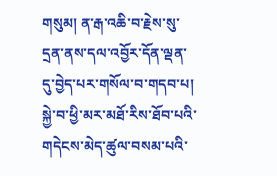གསུམ། ན་རྒ་འཆི་བ་རྗེས་སུ་དྲན་ནས་དལ་འབྱོར་དོན་ལྡན་དུ་བྱེད་པར་གསོལ་བ་གདབ་པ། སྐྱེ་བ་ཕྱི་མར་མཐོ་རིས་ཐོབ་པའི་གདེངས་མེད་ཚུལ་བསམ་པའི་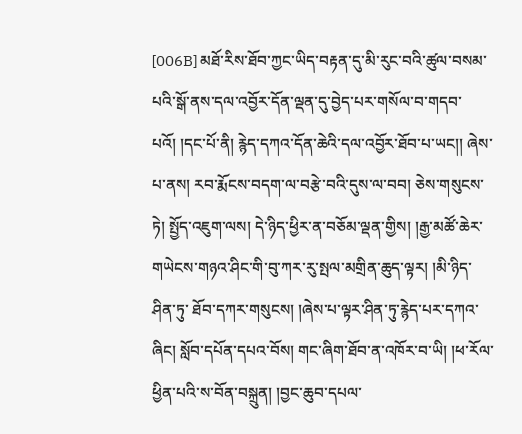[006B] མཐོ་རིས་ཐོབ་ཀྱང་ཡིད་བརྟན་དུ་མི་རུང་བའི་ཚུལ་བསམ་པའི་སྒོ་ནས་དལ་འབྱོར་དོན་ལྡན་དུ་བྱེད་པར་གསོལ་བ་གདབ་པའོ། །དང་པོ་ནི། རྙེད་དཀའ་དོན་ཆེའི་དལ་འབྱོར་ཐོབ་པ་ཡང།། ཞེས་པ་ནས། རབ་རྨོངས་བདག་ལ་བརྩེ་བའི་དུས་ལ་བབ། ཅེས་གསུངས་ཏེ། སྤྱོད་འཇུག་ལས། དེ་ཉིད་ཕྱིར་ན་བཅོམ་ལྡན་གྱིས། །རྒྱ་མཚོ་ཆེར་གཡེངས་གཉའ་ཤིང་གི་བུ་ཀར་རུ་སྤལ་མགྲིན་ཆུད་ལྟར། །མི་ཉིད་ཤིན་ཏུ་ ཐོབ་དཀར་གསུངས། །ཞེས་པ་ལྟར་ཤིན་ཏུ་རྙེད་པར་དཀའ་ཞིང། སློབ་དཔོན་དཔའ་བོས། གང་ཞིག་ཐོབ་ན་འཁོར་བ་ཡི། །ཕ་རོལ་ཕྱིན་པའི་ས་བོན་བསྐྲུན། །བྱང་ཆུབ་དཔལ་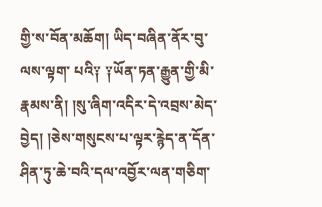གྱི་ས་བོན་མཆོག། ཡིད་བཞིན་ནོར་བུ་ལས་ལྟག་ པའི༑ ༑ཡོན་ཏན་རྒྱུན་གྱི་མི་རྣམས་ནི། །སུ་ཞིག་འདིར་དེ་འབྲས་མེད་བྱེད། །ཅེས་གསུངས་པ་ལྟར་རྙེད་ན་དོན་ཤིན་ཏུ་ཆེ་བའི་དལ་འབྱོར་ལན་གཅིག་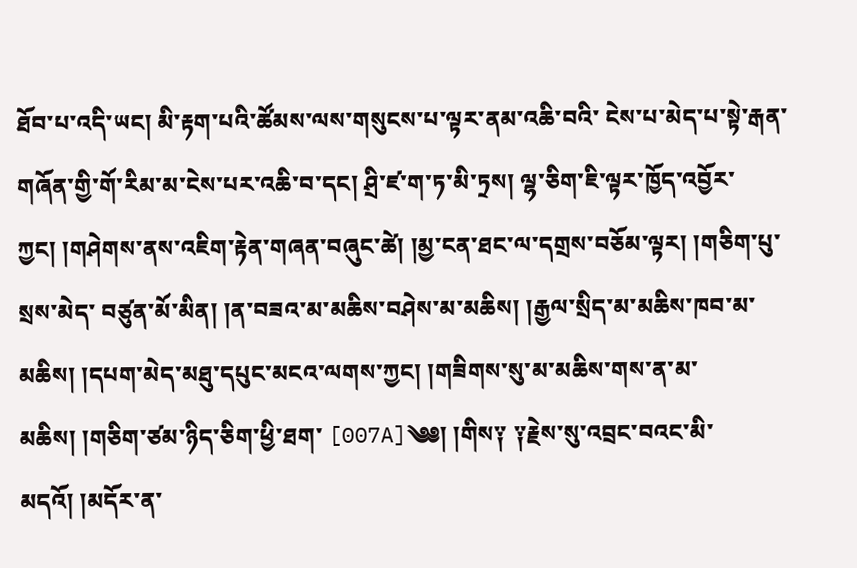ཐོབ་པ་འདི་ཡང། མི་རྟག་པའི་ཚོམས་ལས་གསུངས་པ་ལྟར་ནམ་འཆི་བའི་ ངེས་པ་མེད་པ་སྟེ་རྒན་གཞོན་གྱི་གོ་རིམ་མ་ངེས་པར་འཆི་བ་དང། ཤྲི་ཛ་ག་ཏ་མི་ཏྲས། ལྷ་ཅིག་ཇི་ལྟར་ཁྱོད་འབྱོར་ཀྱང། །གཤེགས་ནས་འཇིག་རྟེན་གཞན་བཞུང་ཚེ། །མྱ་ངན་ཐང་ལ་དགྲས་བཅོམ་ལྟར། །གཅིག་པུ་སྲས་མེད་ བཙུན་མོ་མིན། །ན་བཟའ་མ་མཆིས་བཤེས་མ་མཆིས། །རྒྱལ་སྲིད་མ་མཆིས་ཁབ་མ་མཆིས། །དཔག་མེད་མཐུ་དཔུང་མངའ་ལགས་ཀྱང། །གཟིགས་སུ་མ་མཆིས་གས་ན་མ་མཆིས། །གཅིག་ཙམ་ཉིད་ཅིག་ཕྱི་ཐག་ [007A]༄༅། །གིས༑ ༑རྗེས་སུ་འབྲང་བའང་མི་མདའོ། །མདོར་ན་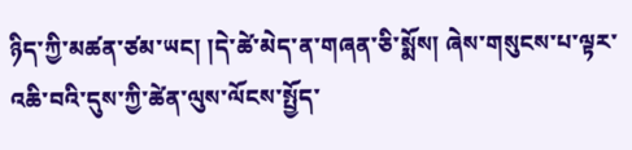ཉིད་ཀྱི་མཚན་ཙམ་ཡང། །དེ་ཚེ་མེད་ན་གཞན་ཅི་སྨོས། ཞེས་གསུངས་པ་ལྟར་འཆི་བའི་དུས་ཀྱི་ཚེན་ལུས་ལོངས་སྤྱོད་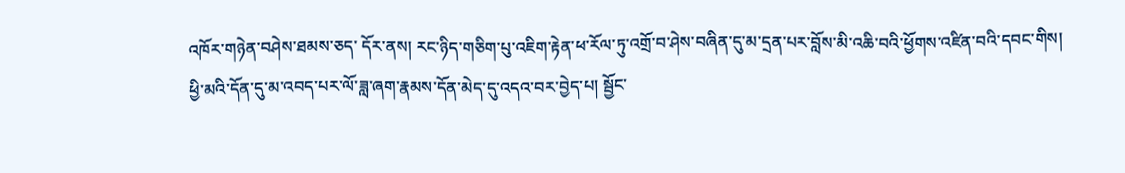འཁོར་གཉེན་བཤེས་ཐམས་ཅད་ དོར་ནས། རང་ཉིད་གཅིག་པུ་འཇིག་རྟེན་ཕ་རོལ་ཏུ་འགྲོ་བ་ཤེས་བཞིན་དུ་མ་དྲན་པར་བློས་མི་འཆི་བའི་ཕྱོགས་འཛིན་བའི་དབང་གིས། ཕྱི་མའི་དོན་དུ་མ་འབད་པར་ལོ་ཟླ་ཞག་རྣམས་དོན་མེད་དུ་འདའ་བར་བྱེད་པ། སྦྱོང་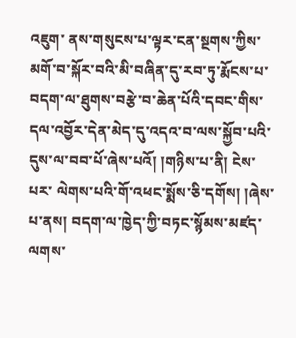འཇུག་ ནས་གསུངས་པ་ལྟར་ངན་སྔགས་ཀྱིས་མགོ་བ་སྐོར་བའི་མི་བཞིན་དུ་རབ་ཏུ་རྨོངས་པ་བདག་ལ་ཐུགས་བརྩེ་བ་ཆེན་པོའི་དབང་གིས་དལ་འབྱོར་དེན་མེད་དུ་འདའ་བ་ལས་སྐྱོབ་པའི་དུས་ལ་བབ་པོ་ཞེས་པའོ། །གཉིས་པ་ནི། ངེས་པར་ ལེགས་པའི་གོ་འཕང་སྨོས་ཅི་དགོས། །ཞེས་པ་ནས། བདག་ལ་ཁྱེད་ཀྱི་བཏང་སྙོམས་མཛད་ལགས་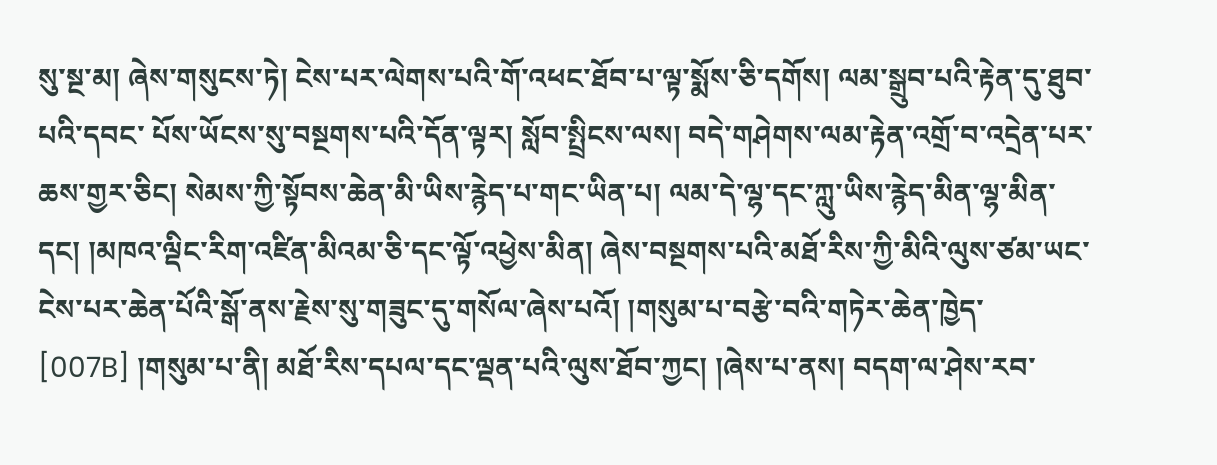སུ་སྔ་མ། ཞེས་གསུངས་ཏེ། ངེས་པར་ལེགས་པའི་གོ་འཕང་ཐོབ་པ་ལྟ་སྨོས་ཅི་དགོས། ལམ་སྒྲུབ་པའི་རྟེན་དུ་ཐུབ་པའི་དབང་ པོས་ཡོངས་སུ་བསྔགས་པའི་དོན་ལྟར། སློབ་སྤྲིངས་ལས། བདེ་གཤེགས་ལམ་རྟེན་འགྲོ་བ་འདྲེན་པར་ཆས་གྱར་ཅིང། སེམས་ཀྱི་སྟོབས་ཆེན་མི་ཡིས་རྙེད་པ་གང་ཡིན་པ། ལམ་དེ་ལྷ་དང་ཀླུ་ཡིས་རྙེད་མིན་ལྷ་མིན་ དང། །མཁའ་ལྡིང་རིག་འཛིན་མིའམ་ཅི་དང་ལྟོ་འཕྱེས་མིན། ཞེས་བསྔགས་པའི་མཐོ་རིས་ཀྱི་མིའི་ལུས་ཙམ་ཡང་ངེས་པར་ཆེན་པོའི་སྒོ་ནས་རྗེས་སུ་གཟུང་དུ་གསོལ་ཞེས་པའོ། །གསུམ་པ་བརྩེ་བའི་གཏེར་ཆེན་ཁྱེད་ [007B] །གསུམ་པ་ནི། མཐོ་རིས་དཔལ་དང་ལྡན་པའི་ལུས་ཐོབ་ཀྱང། །ཞེས་པ་ནས། བདག་ལ་ཤེས་རབ་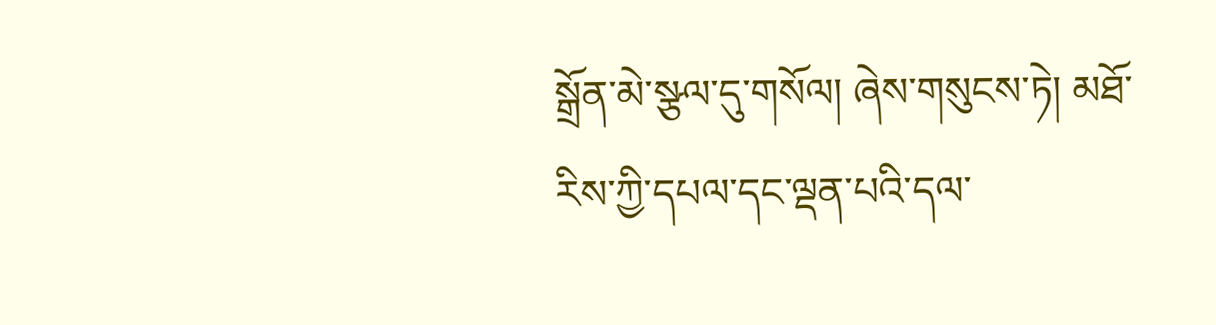སྒྲོན་མེ་སྩལ་དུ་གསོལ། ཞེས་གསུངས་ཏེ། མཐོ་རིས་ཀྱི་དཔལ་དང་ལྡན་པའི་དལ་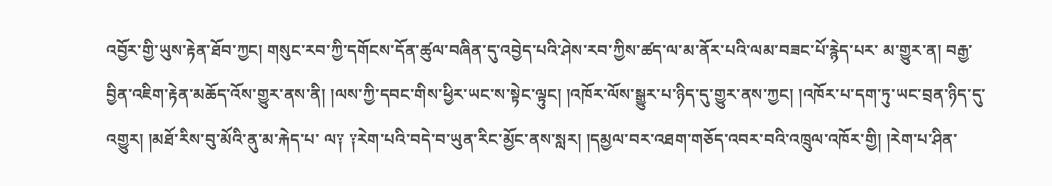འབྱོར་གྱི་ཡུས་རྟེན་ཐོབ་ཀྱང། གསུང་རབ་ཀྱི་དགོངས་དོན་ཚུལ་བཞིན་དུ་འབྱེད་པའི་ཤེས་རབ་ཀྱིས་ཚད་ལ་མ་ནོར་པའི་ལམ་བཟང་པོ་རྙེད་པར་ མ་གྱུར་ན། བརྒྱ་བྱིན་འཇིག་རྟེན་མཆོད་འོས་གྱུར་ནས་ནི། །ལས་ཀྱི་དབང་གིས་ཕྱིར་ཡང་ས་སྟེང་ལྟུང། །འཁོར་ལོས་སྒྱུར་པ་ཉིད་དུ་གྱུར་ནས་ཀྱང། །འཁོར་པ་དག་ཏུ་ཡང་བྲན་ཉིད་དུ་འགྱུར། །མཐོ་རིས་བུ་མོའི་ནུ་མ་རྐེད་པ་ ལ༑ ༑རེག་པའི་བདེ་བ་ཡུན་རིང་མྱོང་ནས་སླར། །དམྱལ་བར་འཐག་གཅོད་འབར་བའི་འཁྲུལ་འཁོར་གྱི། །རེག་པ་ཤིན་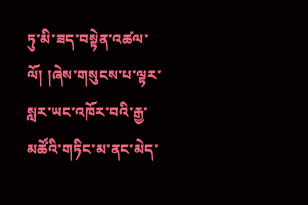ཏུ་མི་ཟད་བསྟེན་འཚལ་ལོ། །ཞེས་གསུངས་པ་ལྟར་སླར་ཡང་འཁོར་བའི་རྒྱ་མཚོའི་གཏིང་མ་ནང་མེད་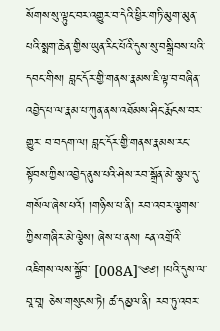སོགས་སུ་ལྟུང་བར་འགྱུར་བ་དེའི་ཕྱིར་གཏི་མུག་མུན་པའི་སྨག་ཆེན་གྱིས་ཡུན་རིང་པོའི་དུས་སུ་བསྒྲིབས་པའི་དབང་གིས། བླང་དོར་གྱི་གནས་རྣམས་ཇི་ལྟ་བ་བཞིན་འབྱེད་པ་ལ་རྣམ་པ་ཀུན་ནས་འཐོམས་ཤིང་རྨོངས་བར་གྱུར་ བ་བདག་ལ། བླང་དོར་གྱི་གནས་རྣམས་རང་སྟོབས་ཀྱིས་འབྱེད་ནུས་པའི་ཤེས་རབ་སྒྲོན་མེ་སྩལ་དུ་གསོལ་ཞེས་པའོ། །གཉིས་པ་ནི། རབ་འབར་ལྕགས་ཀྱིས་གཞིར་མེ་ལྕེས། ཞེས་པ་ནས། ངན་འགྲོའི་འཇིགས་ལས་སྐྱོབ་ [008A]༄༅། །པའི་དུས་ལ་བཱ་བཱ། ཅེས་གསུངས་ཏེ། ཚ་དམྱལ་ནི། རབ་ཏུ་འབར་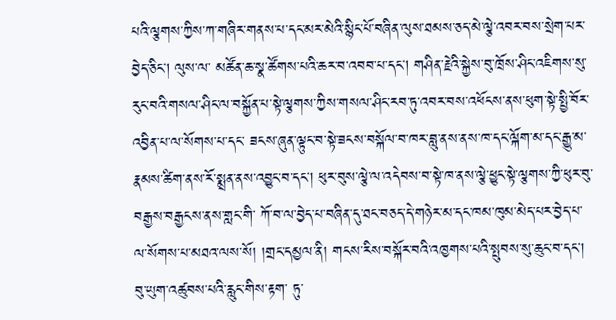པའི་ལྕགས་ཀྱིས་ཀ་གཞིར་གནས་པ་དང་མར་མེའི་སྙིང་པོ་བཞིན་ལུས་ཐམས་ཅད་མེ་ལྕེ་འབར་བས་སྲེག་པར་བྱེད་ཅིང། ལུས་ལ་ མཚོན་ཆ་སྣ་ཚོགས་པའི་ཆར་བ་འབབ་པ་དང། གཤིན་རྗེའི་སྐྱེས་བུ་ཁྲོས་ཤིང་འཇིགས་སུ་རུང་བའི་གསལ་ཤིང་ལ་བསྐྱོན་པ་སྟེ་ལྕགས་ཀྱིས་གསལ་ཤིང་རབ་ཏུ་འབར་བས་འཕོངས་ནས་ཕུག་སྟེ་སྤྱི་བོར་འབྱིན་པ་ལ་སོགས་པ་དང་ ཟངས་ཞུན་ལྟུང་བ་སྟེ་ཟངས་བསྐོལ་བ་ཁར་བླུ་ནས་ནས་ཁ་དང་ལྐོག་མ་དང་རྒྱུ་མ་རྣམས་ཚིག་ནས་རོ་སྨྲན་ནས་འབྱུང་བ་དང། ཕུར་བུས་ལྕེ་ལ་འདེབས་བ་སྟེ་ཁ་ནས་ལྕེ་ཕྱུང་སྟེ་ལྕགས་ཀྱི་ཕུར་བུ་བརྒྱས་བརྒྱངས་ནས་གླང་གི་ ཀོ་བ་ལ་བྱེད་པ་བཞིན་དུ་ཐང་བཅད་དེ་གཉེར་མ་དང་ཁམ་ཁུམ་མེད་པར་བྱེད་པ་ལ་སོགས་པ་མཐའ་ལས་སོ། །གྲང་དམྱལ་ནི། གངས་རིས་བསྐོར་བའི་འཁྱགས་པའི་སྤུབས་སུ་ཆུང་བ་དང། བུ་ཡུག་འཚུབས་པའི་རླུང་གིས་རྟག་ ཏུ་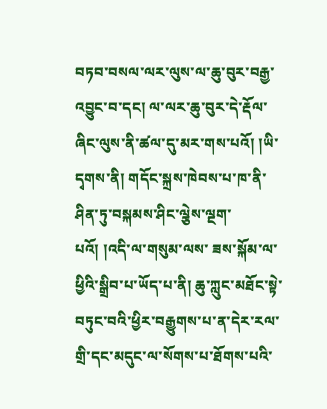བཏབ་བསལ་ལར་ལུས་ལ་ཆུ་བུར་བརྒྱ་འབྱུང་བ་དང། ལ་ལར་ཆུ་བུར་དེ་རྡོལ་ཞིང་ལུས་ནི་ཚལ་དུ་མར་གས་པའོ། །ཡི་དྭགས་ནི། གདོང་སྐྲས་ཁེབས་པ་ཁ་ནི་ཤིན་ཏུ་བསྐམས་ཤིང་ལྕེས་ལྔག་པའོ། །འདི་ལ་གསུམ་ལས་ ཟས་སྐོམ་ལ་ཕྱིའི་སྒྲིབ་པ་ཡོད་པ་ནི། ཆུ་ཀླུང་མཐོང་སྟེ་བཏུང་བའི་ཕྱིར་བརྒྱུགས་པ་ན་དེར་རལ་གྲི་དང་མདུང་ལ་སོགས་པ་ཐོགས་པའི་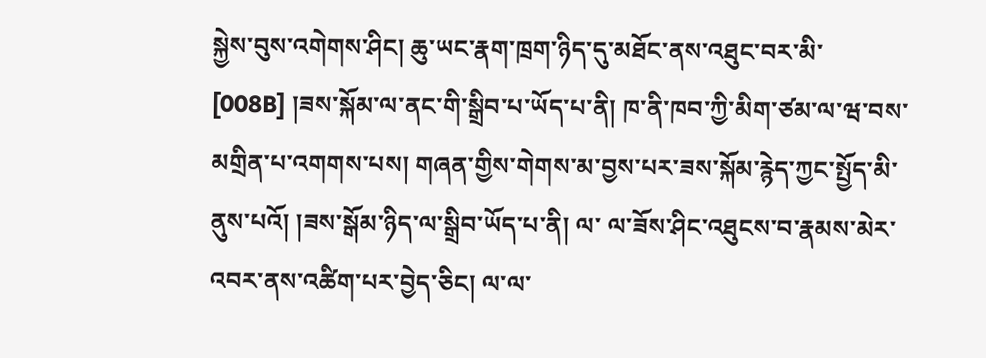སྐྱེས་བུས་འགེགས་ཤིང། ཆུ་ཡང་རྣག་ཁྲག་ཉིད་དུ་མཐོང་ནས་འཐུང་བར་མི་ [008B] །ཟས་སྐོམ་ལ་ནང་གི་སྒྲིབ་པ་ཡོད་པ་ནི། ཁ་ནི་ཁབ་ཀྱི་མིག་ཙམ་ལ་ཝ་བས་མགྲིན་པ་འགགས་པས། གཞན་གྱིས་གེགས་མ་བྱས་པར་ཟས་སྐོམ་རྙེད་ཀྱང་སྤྱོད་མི་ནུས་པའོ། །ཟས་སྒོམ་ཉིད་ལ་སྒྲིབ་ཡོད་པ་ནི། ལ་ ལ་ཟོས་ཤིང་འཐུངས་བ་རྣམས་མེར་འབར་ནས་འཚིག་པར་བྱེད་ཅིང། ལ་ལ་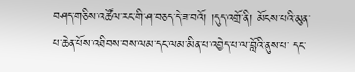བཤད་གཅིས་འཚོལ་རང་གི་ཤ་བཅད་དེ་ཟ་བའོ། །དུད་འགྲོ་ནི། མོངས་པའི་མུན་པ་ཆེན་པོས་འཐིབས་བས་ལམ་དང་ལམ་མིན་པ་འབྱེད་པ་ལ་བློའི་ནུས་པ་ དང་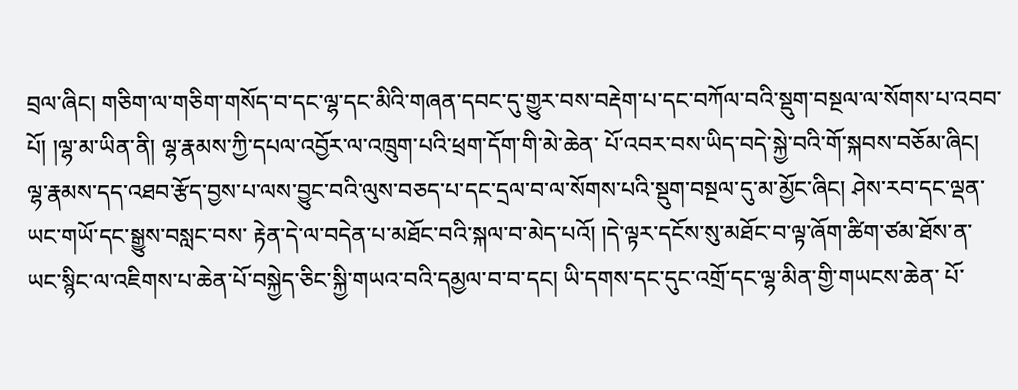བྲལ་ཞིང། གཅིག་ལ་གཅིག་གསོད་བ་དང་ལྷ་དང་མིའི་གཞན་དབང་དུ་གྱུར་བས་བརྡེག་པ་དང་བཀོལ་བའི་སྡུག་བསྔལ་ལ་སོགས་པ་འབབ་པོ། །ལྷ་མ་ཡིན་ནི། ལྷ་རྣམས་ཀྱི་དཔལ་འབྱོར་ལ་འཁྲུག་པའི་ཕྲག་དོག་གི་མེ་ཆེན་ པོ་འབར་བས་ཡིད་བདེ་སྐྱེ་བའི་གོ་སྐབས་བཅོམ་ཞིང། ལྷ་རྣམས་དད་འཐབ་རྩོད་བྱས་པ་ལས་བྱུང་བའི་ལུས་བཅད་པ་དང་དྲལ་བ་ལ་སོགས་པའི་སྡུག་བསྔལ་དུ་མ་མྱོང་ཞིང། ཤེས་རབ་དང་ལྡན་ཡང་གཡོ་དང་སྒྱུས་བསླང་བས་ རྟེན་དེ་ལ་བདེན་པ་མཐོང་བའི་སྐལ་བ་མེད་པའོ། །དེ་ལྟར་དངོས་སུ་མཐོང་བ་ལྟ་ཞོག་ཚིག་ཙམ་ཐོས་ན་ཡང་སྙིང་ལ་འཇིགས་པ་ཆེན་པོ་བསྐྱེད་ཅིང་སྐྱི་གཡའ་བའི་དམྱལ་བ་བ་དང། ཡི་དགས་དང་དུང་འགྲོ་དང་ལྷ་མིན་གྱི་གཡངས་ཆེན་ པོ་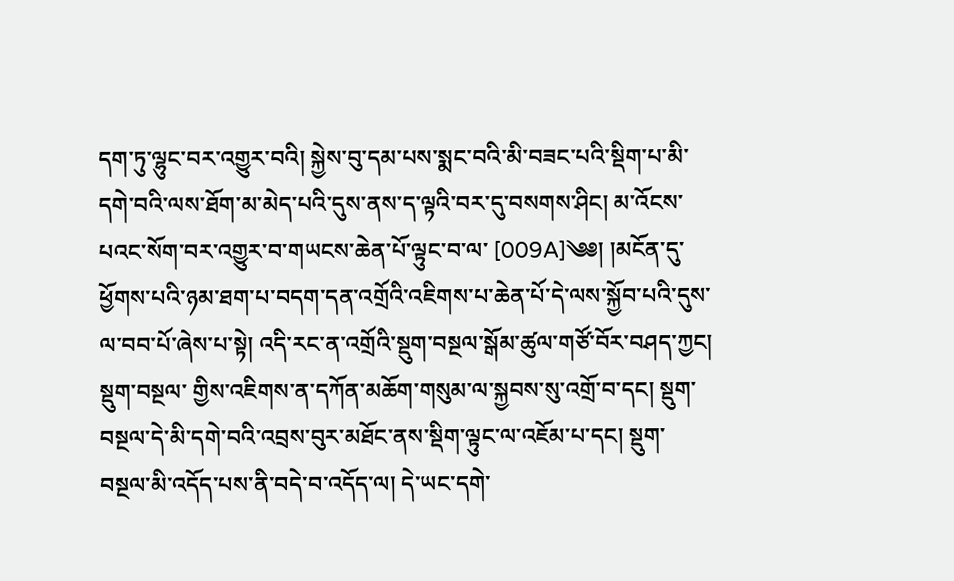དག་ཏུ་ལྷུང་བར་འགྱུར་བའི། སྐྱེས་བུ་དམ་པས་སྨང་བའི་མི་བཟང་པའི་སྡིག་པ་མི་དགེ་བའི་ལས་ཐོག་མ་མེད་པའི་དུས་ནས་ད་ལྟའི་བར་དུ་བསགས་ཤིང། མ་འོངས་པའང་སོག་བར་འགྱུར་བ་གཡངས་ཆེན་པོ་ལྟུང་བ་ལ་ [009A]༄༅། །མངོན་དུ་ཕྱོགས་པའི་ཉམ་ཐག་པ་བདག་དན་འགྲོའི་འཇིགས་པ་ཆེན་པོ་དེ་ལས་སྐྱོབ་པའི་དུས་ལ་བབ་པོ་ཞེས་པ་སྟེ། འདི་རང་ན་འགྲོའི་སྡུག་བསྔལ་སྒོམ་ཚུལ་གཙོ་བོར་བཤད་ཀྱང། སྡུག་བསྔལ་ གྱིས་འཇིགས་ན་དཀོན་མཆོག་གསུམ་ལ་སྐྱབས་སུ་འགྲོ་བ་དང། སྡུག་བསྔལ་དེ་མི་དགེ་བའི་འབྲས་བུར་མཐོང་ནས་སྡིག་ལྟུང་ལ་འཇོམ་པ་དང། སྡུག་བསྔལ་མི་འདོད་པས་ནི་བདེ་བ་འདོད་ལ། དེ་ཡང་དགེ་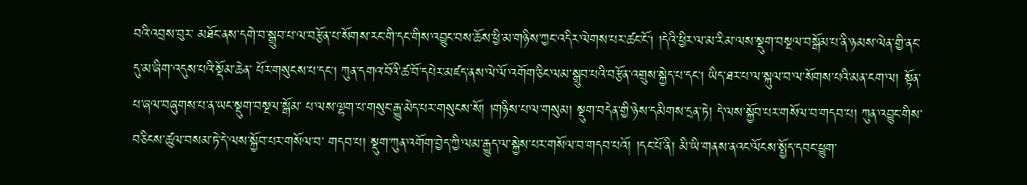བའི་འབྲས་བུར་ མཐོང་ནས་དགེ་བ་སྒྲུབ་པ་ལ་བརྩོན་པ་སོགས་རང་གི་དང་གིས་འབྱུང་བས་ཆོས་ཕྱི་མ་གཉིས་ཀྱང་འདིར་ལེགས་པར་ཚང་ངོ། །དེའི་ཕྱིར་ལ་མ་རིམ་ལས་སྡུག་བསྔལ་བསྒོམ་པ་ནི་ཉམས་ལེན་གྱི་ནང་དུ་མ་ཞིག་འདུས་པའི་སྡོམ་ཆེན་ པོར་གསུངས་པ་དང། ཀུན་དགའ་བོའི་ཚ་བོ་དཔེར་མཛད་ནས་ལེ་ལོ་འགོག་ཅིང་ལམ་སྒྲུབ་པའི་བརྩོན་འགྲུས་སྐྱེད་པ་དང། ཡིད་ཐར་པ་ལ་སྐུལ་བ་ལ་སོགས་པའི་མན་ངག་ལ། སྟོན་པ་ཞལ་བཞུགས་པ་ན་ཡང་སྡུག་བསྔལ་སྒོམ་ པ་ལས་ལྷག་པ་གསུང་རྒྱུ་མེད་པར་གསུངས་སོ། །གཉིས་པ་ལ་གསུམ། སྡུག་བདེན་གྱི་ཉེས་དམིགས་དྲན་ཏེ། དེ་ལས་སྐྱོབ་པར་གསོལ་བ་གདབ་པ། ཀུན་འབྱུང་གིས་བཅིངས་ཚུལ་བསམ་ཏེ་དེ་ལས་སྐྱོབ་པར་གསོལ་བ་ གདབ་པ། སྡུག་ཀུན་འགོག་བྱེད་ཀྱི་ལམ་རྒྱུད་ལ་སྐྱེས་པར་གསོལ་བ་གདབ་པའོ། །དང་པོ་ནི། མི་ཡི་གནས་ནའང་ལོངས་སྤྱོད་དབང་ཕྱུག་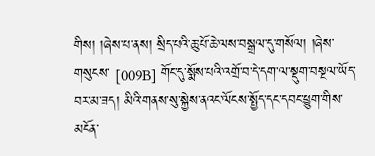གིས། །ཞེས་པ་ནས། སྲིད་པའི་ཆུ་པོ་ཆེ་ལས་བསྒྲལ་དུ་གསོལ། །ཞེས་གསུངས་ [009B] གོང་དུ་སྨོས་པའི་འགྲོ་བ་དེ་དག་ལ་སྡུག་བསྔལ་ཡོད་བར་མ་ཟད། མིའི་གནས་སུ་སྐྱེས་ནའང་ལོངས་སྤྱོད་དང་དབང་ཕྱུག་གིས་མངོན་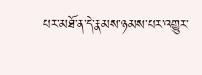པར་མཐོ་ན་དེ་རྣམས་ཉམས་པར་འགྱུར་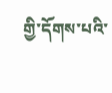གྱི་དོགས་པའི་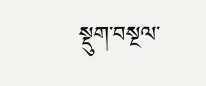སྡུག་བསྔལ་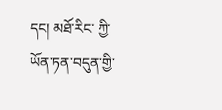དང། མཐོ་རིང་ ཀྱི་ཡོན་ཏན་བདུན་གྱི་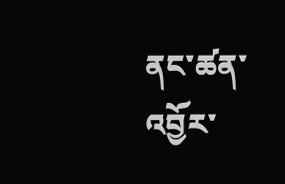ནང་ཚན་འབྱོར་